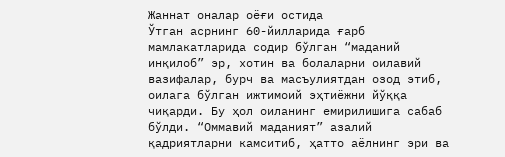Жаннат оналар оёғи остида
Ўтган асрнинг 60-йилларида ғарб мамлакатларида содир бўлган “маданий инқилоб” эр, хотин ва болаларни оилавий вазифалар, бурч ва масъулиятдан озод этиб, оилага бўлган ижтимоий эҳтиёжни йўққа чиқарди. Бу ҳол оиланинг емирилишига сабаб бўлди. “Оммавий маданият” азалий қадриятларни камситиб, ҳатто аёлнинг эри ва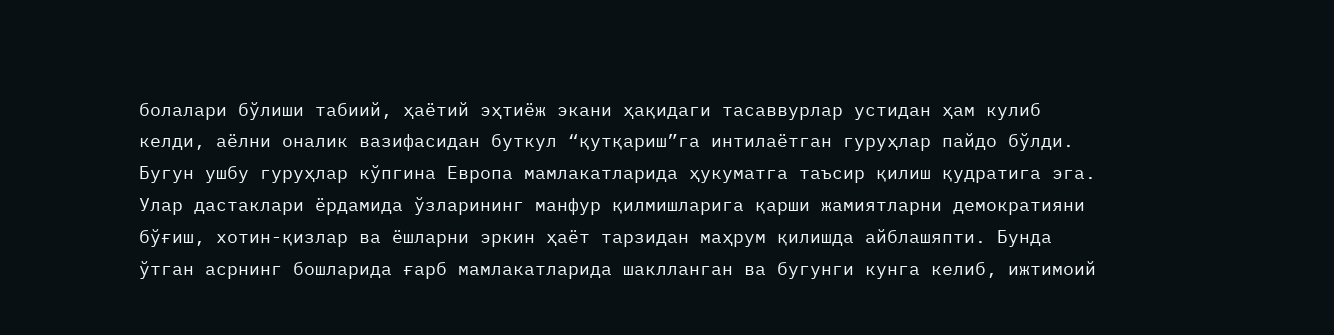болалари бўлиши табиий, ҳаётий эҳтиёж экани ҳақидаги тасаввурлар устидан ҳам кулиб келди, аёлни оналик вазифасидан буткул “қутқариш”га интилаётган гуруҳлар пайдо бўлди. Бугун ушбу гуруҳлар кўпгина Европа мамлакатларида ҳукуматга таъсир қилиш қудратига эга. Улар дастаклари ёрдамида ўзларининг манфур қилмишларига қарши жамиятларни демократияни бўғиш, хотин-қизлар ва ёшларни эркин ҳаёт тарзидан маҳрум қилишда айблашяпти. Бунда ўтган асрнинг бошларида ғарб мамлакатларида шаклланган ва бугунги кунга келиб, ижтимоий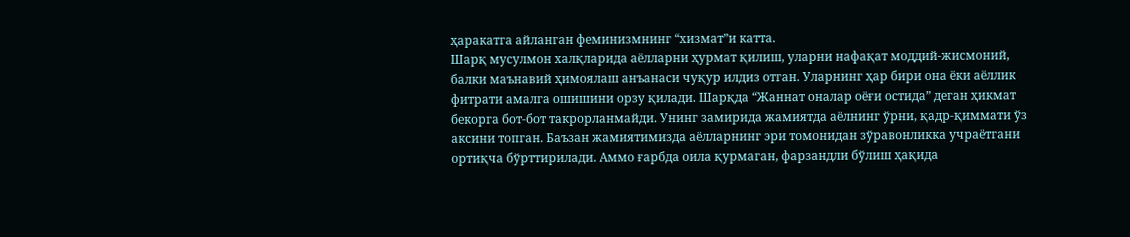ҳаракатга айланган феминизмнинг “хизмат”и катта.
Шарқ мусулмон халқларида аёлларни ҳурмат қилиш, уларни нафақат моддий-жисмоний, балки маънавий ҳимоялаш анъанаси чуқур илдиз отган. Уларнинг ҳар бири она ёки аёллик фитрати амалга ошишини орзу қилади. Шарқда “Жаннат оналар оёғи остида” деган ҳикмат бекорга бот-бот такрорланмайди. Унинг замирида жамиятда аёлнинг ўрни, қадр-қиммати ўз аксини топган. Баъзан жамиятимизда аёлларнинг эри томонидан зўравонликка учраётгани ортиқча бўрттирилади. Аммо ғарбда оила қурмаган, фарзандли бўлиш ҳақида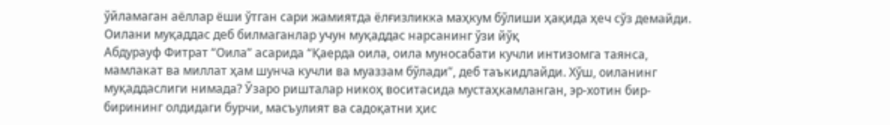ўйламаган аёллар ёши ўтган сари жамиятда ёлғизликка маҳкум бўлиши ҳақида ҳеч сўз демайди.
Оилани муқаддас деб билмаганлар учун муқаддас нарсанинг ўзи йўқ
Абдурауф Фитрат “Оила” асарида “Қаерда оила, оила муносабати кучли интизомга таянса, мамлакат ва миллат ҳам шунча кучли ва муаззам бўлади”, деб таъкидлайди. Хўш, оиланинг муқаддаслиги нимада? Ўзаро ришталар никоҳ воситасида мустаҳкамланган, эр-хотин бир-бирининг олдидаги бурчи, масъулият ва садоқатни ҳис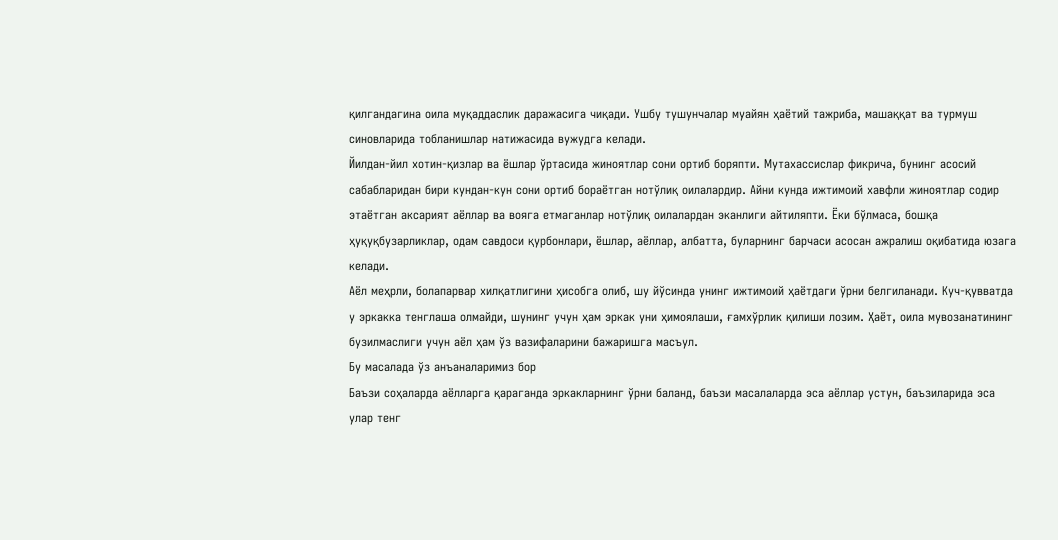қилгандагина оила муқаддаслик даражасига чиқади. Ушбу тушунчалар муайян ҳаётий тажриба, машаққат ва турмуш синовларида тобланишлар натижасида вужудга келади.
Йилдан-йил хотин-қизлар ва ёшлар ўртасида жиноятлар сони ортиб боряпти. Мутахассислар фикрича, бунинг асосий сабабларидан бири кундан-кун сони ортиб бораётган нотўлиқ оилалардир. Айни кунда ижтимоий хавфли жиноятлар содир этаётган аксарият аёллар ва вояга етмаганлар нотўлиқ оилалардан эканлиги айтиляпти. Ёки бўлмаса, бошқа ҳуқуқбузарликлар, одам савдоси қурбонлари, ёшлар, аёллар, албатта, буларнинг барчаси асосан ажралиш оқибатида юзага келади.
Аёл меҳрли, болапарвар хилқатлигини ҳисобга олиб, шу йўсинда унинг ижтимоий ҳаётдаги ўрни белгиланади. Куч-қувватда у эркакка тенглаша олмайди, шунинг учун ҳам эркак уни ҳимоялаши, ғамхўрлик қилиши лозим. Ҳаёт, оила мувозанатининг бузилмаслиги учун аёл ҳам ўз вазифаларини бажаришга масъул.
Бу масалада ўз анъаналаримиз бор
Баъзи соҳаларда аёлларга қараганда эркакларнинг ўрни баланд, баъзи масалаларда эса аёллар устун, баъзиларида эса улар тенг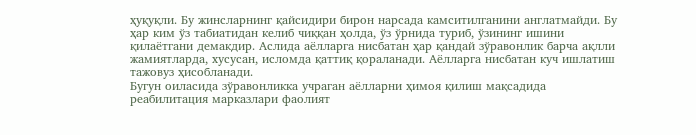ҳуқуқли. Бу жинсларнинг қайсидири бирон нарсада камситилганини англатмайди. Бу ҳар ким ўз табиатидан келиб чиққан ҳолда, ўз ўрнида туриб, ўзининг ишини қилаётгани демакдир. Аслида аёлларга нисбатан ҳар қандай зўравонлик барча ақлли жамиятларда, хусусан, исломда қаттиқ қораланади. Аёлларга нисбатан куч ишлатиш тажовуз ҳисобланади.
Бугун оиласида зўравонликка учраган аёлларни ҳимоя қилиш мақсадида реабилитация марказлари фаолият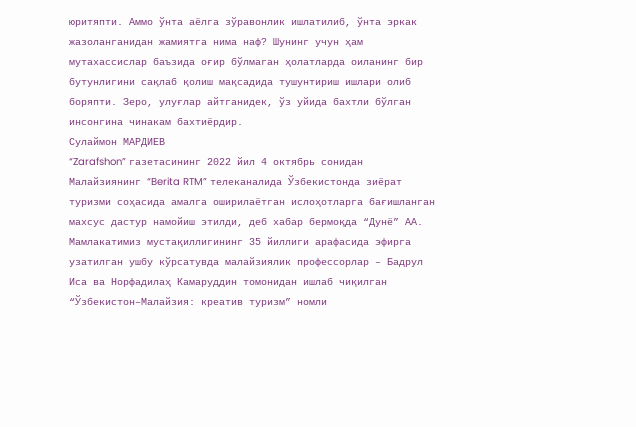юритяпти. Аммо ўнта аёлга зўравонлик ишлатилиб, ўнта эркак жазоланганидан жамиятга нима наф? Шунинг учун ҳам мутахассислар баъзида оғир бўлмаган ҳолатларда оиланинг бир бутунлигини сақлаб қолиш мақсадида тушунтириш ишлари олиб боряпти. Зеро, улуғлар айтганидек, ўз уйида бахтли бўлган инсонгина чинакам бахтиёрдир.
Сулаймон МАРДИЕВ
“Zarafshon” газетасининг 2022 йил 4 октябрь сонидан
Малайзиянинг “Berita RTM” телеканалида Ўзбекистонда зиёрат туризми соҳасида амалга оширилаётган ислоҳотларга бағишланган махсус дастур намойиш этилди, деб хабар бермоқда “Дунё” АА.
Мамлакатимиз мустақиллигининг 35 йиллиги арафасида эфирга узатилган ушбу кўрсатувда малайзиялик профессорлар – Бадрул Иса ва Норфадилаҳ Камаруддин томонидан ишлаб чиқилган “Ўзбекистон–Малайзия: креатив туризм” номли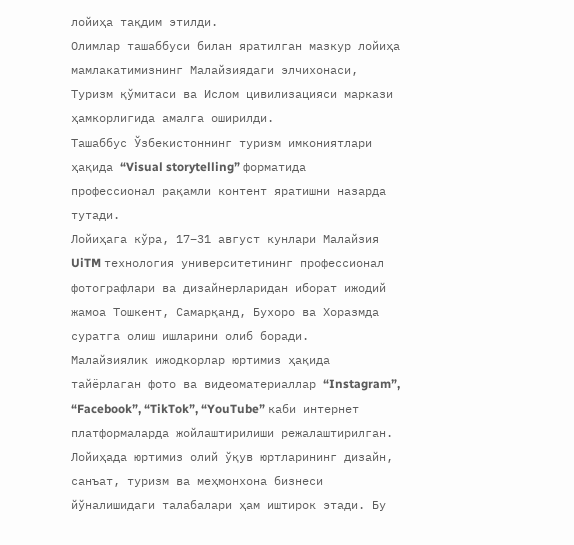лойиҳа тақдим этилди.
Олимлар ташаббуси билан яратилган мазкур лойиҳа мамлакатимизнинг Малайзиядаги элчихонаси, Туризм қўмитаси ва Ислом цивилизацияси маркази ҳамкорлигида амалга оширилди.
Ташаббус Ўзбекистоннинг туризм имкониятлари ҳақида “Visual storytelling” форматида профессионал рақамли контент яратишни назарда тутади.
Лойиҳага кўра, 17–31 август кунлари Малайзия UiTM технология университетининг профессионал фотографлари ва дизайнерларидан иборат ижодий жамоа Тошкент, Самарқанд, Бухоро ва Хоразмда суратга олиш ишларини олиб боради.
Малайзиялик ижодкорлар юртимиз ҳақида тайёрлаган фото ва видеоматериаллар “Instagram”, “Facebook”, “TikTok”, “YouTube” каби интернет платформаларда жойлаштирилиши режалаштирилган. Лойиҳада юртимиз олий ўқув юртларининг дизайн, санъат, туризм ва меҳмонхона бизнеси йўналишидаги талабалари ҳам иштирок этади. Бу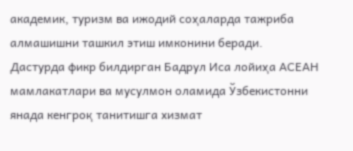академик, туризм ва ижодий соҳаларда тажриба алмашишни ташкил этиш имконини беради.
Дастурда фикр билдирган Бадрул Иса лойиҳа АСЕАН мамлакатлари ва мусулмон оламида Ўзбекистонни янада кенгроқ танитишга хизмат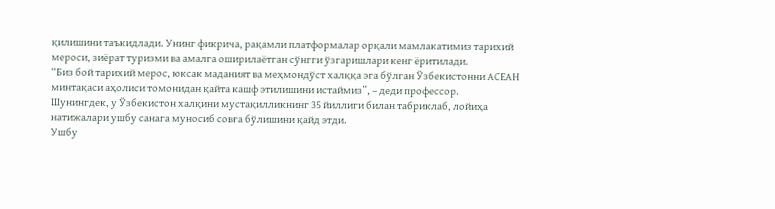қилишини таъкидлади. Унинг фикрича, рақамли платформалар орқали мамлакатимиз тарихий мероси, зиёрат туризми ва амалга оширилаётган сўнгги ўзгаришлари кенг ёритилади.
“Биз бой тарихий мерос, юксак маданият ва меҳмондўст халққа эга бўлган Ўзбекистонни АСЕАН минтақаси аҳолиси томонидан қайта кашф этилишини истаймиз”, – деди профессор.
Шунингдек, у Ўзбекистон халқини мустақилликнинг 35 йиллиги билан табриклаб, лойиҳа натижалари ушбу санага муносиб совға бўлишини қайд этди.
Ушбу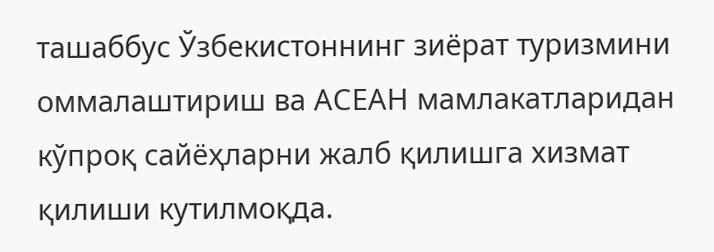ташаббус Ўзбекистоннинг зиёрат туризмини оммалаштириш ва АСЕАН мамлакатларидан кўпроқ сайёҳларни жалб қилишга хизмат қилиши кутилмоқда.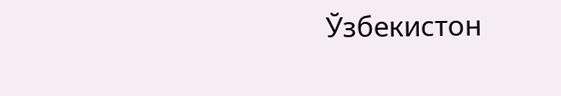Ўзбекистон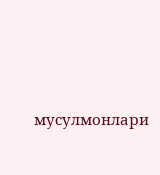мусулмонлари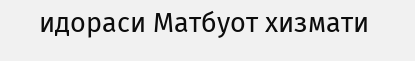идораси Матбуот хизмати